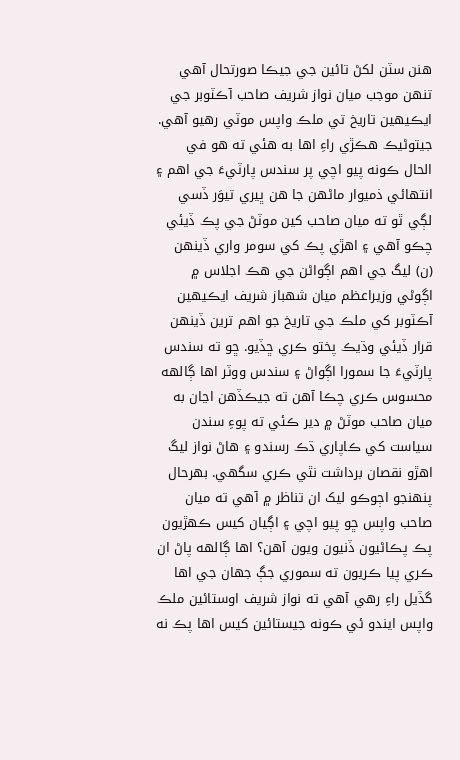هنن سٽن لکڻ تائين جي جيڪا صورتحال آهي تنهن موجب ميان نواز شريف صاحب آڪٽوبر جي ايڪيهين تاريخ تي ملڪ واپس موٽي رهيو آهي. جيتوڻيڪ هڪڙي راءِ اها به هئي ته هو في الحال ڪونه پيو اچي پر سندس پارٽيءَ جي اهم ۽ انتهائي ذميوار ماڻهن جا هن ڀيري تيوَر ڏسي لڳي ٿو ته ميان صاحب کين موٽڻ جي پڪ ڏيئي چڪو آهي ۽ اهڙي پڪ کي سومر واري ڏينهن (ن) ليگ جي اهم اڳواڻن جي هڪ اجلاس ۾ اڳوڻي وزيراعظم ميان شهباز شريف ايڪيهين آڪٽوبر کي ملڪ جي تاريخ جو اهم ترين ڏينهن قرار ڏيئي وڌيڪ پختو ڪري ڇڏيو. ڇو ته سندس پارٽيءَ جا سمورا اڳواڻ ۽ سندس ووٽر اها ڳالهه محسوس ڪري چڪا آهن ته جيڪڏهن اڃان به ميان صاحب موٽڻ ۾ دير ڪئي ته پوءِ سندن سياست کي ڪاپاري ڌڪ رسندو ۽ هاڻ نواز ليگ اهڙو نقصان برداشت نٿي ڪري سگهي. بهرحال پنهنجو اڄوڪو ليک ان تناظر ۾ آهي ته ميان صاحب واپس ڇو پيو اچي ۽ اڳيان کيس ڪهڙيون پڪ پڪاڻيون ڏنيون ويون آهن؟ اها ڳالهه پاڻ ان ڪري پيا ڪريون ته سموري جڳ جهان جي اها گڏيل راءِ رهي آهي ته نواز شريف اوستائين ملڪ واپس ايندو ئي ڪونه جيستائين کيس اها پڪ نه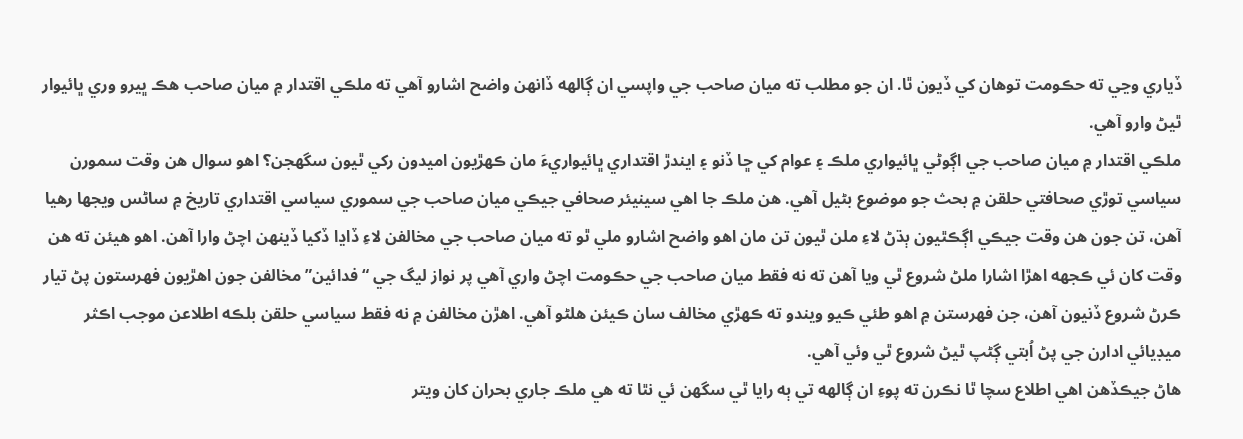ڏياري وڃي ته حڪومت توهان کي ڏيون ٿا. ان جو مطلب ته ميان صاحب جي واپسي ان ڳالهه ڏانهن واضح اشارو آهي ته ملڪي اقتدار ۾ ميان صاحب هڪ ڀيرو وري ڀائيوار ٿيڻ وارو آهي.
ملڪي اقتدار ۾ ميان صاحب جي اڳوڻي ڀائيواري ملڪ ۽ عوام کي ڇا ڏنو ۽ ايندڙ اقتداري ڀائيواريءَ مان ڪهڙيون اميدون رکي ٿيون سگهجن؟ اهو سوال هن وقت سمورن سياسي توڙي صحافتي حلقن ۾ بحث جو موضوع بڻيل آهي. هن ملڪ جا اهي سينيئر صحافي جيڪي ميان صاحب جي سموري سياسي اقتداري تاريخ ۾ ساڻس ويجها رهيا آهن، تن جون هن وقت جيڪي اڳڪٿيون ٻڌڻ لاءِ ملن ٿيون تن مان اهو واضح اشارو ملي ٿو ته ميان صاحب جي مخالفن لاءِ ڏاڍا ڏکيا ڏينهن اچڻ وارا آهن. اهو هيئن ته هن وقت کان ئي ڪجهه اهڙا اشارا ملڻ شروع ٿي ويا آهن ته نه فقط ميان صاحب جي حڪومت اچڻ واري آهي پر نواز ليگ جي “فدائين” مخالفن جون اهڙيون فهرستون پڻ تيار ڪرڻ شروع ڏنيون آهن، جن فهرستن ۾ اهو طئي ڪيو ويندو ته ڪهڙي مخالف سان ڪيئن هلڻو آهي. اهڙن مخالفن ۾ نه فقط سياسي حلقن بلڪه اطلاعن موجب اڪثر ميڊيائي ادارن جي پڻ اُبتي ڳڻپ ٿيڻ شروع ٿي وئي آهي.
هاڻ جيڪڏهن اهي اطلاع سچا ٿا نڪرن ته پوءِ ان ڳالهه تي ٻه رايا ٿي سگهن ئي نٿا ته هي ملڪ جاري بحران کان ويتر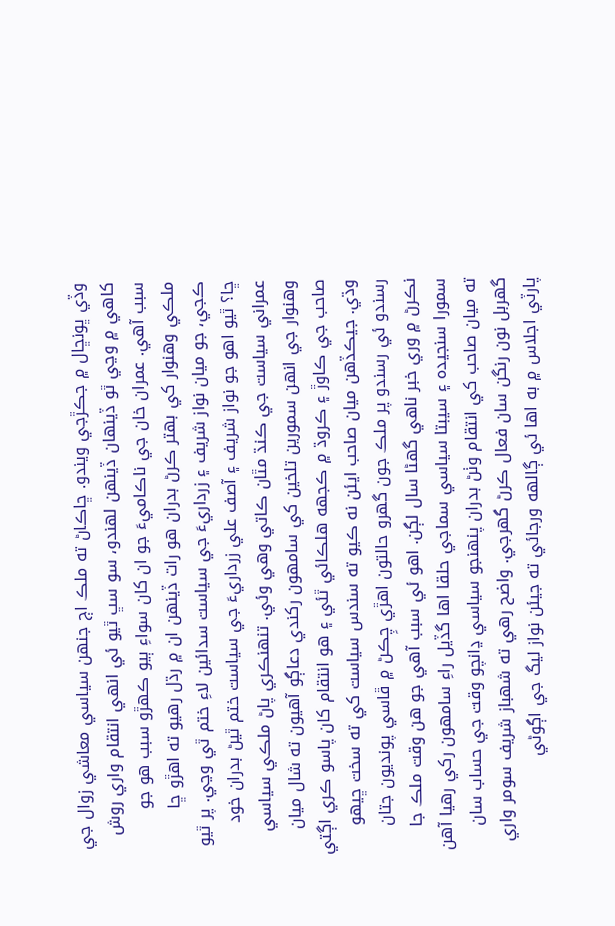وڏي ڀونڇال ۾ جڪڙجي ويندو. ڇاڪاڻ ته ملڪ اڄ جنهن سياسي معاشي زوال جي کاهي ۾ وڃي ٿو ڏينهان ڏينهن لهندو، سو سڀ ٿيو ئي انهي انتقام واري روش سبب آهي. عمران خان جي ناڪاميءَ جو ان کان سواءِ ٻيو ڪهڙو سبب هو جو ملڪي وهنوار کي بهتر ڪرڻ بدران هو رات ڏينهن ان ۾ رڌل رهيو ته اهڙو ڇا ڪجي، جو ميان نواز شريف ۽ زرداريءَ جي سياست سدائين لاءِ ختم ٿي وڃي. پر ٿيو ڇا؟ ٿيو اهو جو نواز شريف ۽ آصف علي زرداريءَ جي سياست ختم ٿيڻ بدران خود عمراني سياست جي ڪنڌ مٿان ڪاتي وهي وئي. تنهنڪري پاڻ ملڪي سياسي وهنوار جي انهن سمورين تلخين کي سامهون رکندي دعاڳو آهيون ته شال ميان صاحب جي ڪاوڙ ۽ ڪروڌ ۾ ڪجهه هلڪائي ٿئي ۽ هو انتقام کان پاسو ڪري اڳتي وڌي. جيڪڏهن ميان صاحب ايئن نه ڪيو ته سندس سياست کي ته سخت ڇيهو رسندو ئي رسندو پر ملڪ جون گهرو حالتون اهڙي چِڪڻ ۾ ڦاسي پونديون جتان نڪرڻ ۾ وري خبر ناهي گهڻا سال لڳن. اهو ئي سبب آهي جو هن وقت ملڪ جا سمورا سنجيده ۽ سيبتا سياسي سماجي حلقا اها گڏيل راءِ سامهون رکي رهيا آهن ته ميان صاحب کي انتقام وٺڻ بدران پنهنجو سياسي ڍانچو وقت جي حساب سان گهربل نون رنگن سان فعال ڪرڻ گهرجي. واضح رهي ته شهباز شريف سومر واري پارٽي اجلاس ۾ به اها ئي ڳالهه ورجائي ته جيئن نواز ليگ جي اڳوڻي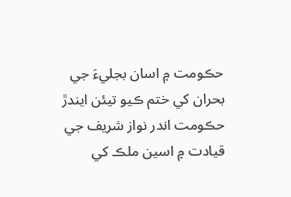حڪومت ۾ اسان بجليءَ جي بحران کي ختم ڪيو تيئن ايندڙ حڪومت اندر نواز شريف جي قيادت ۾ اسين ملڪ کي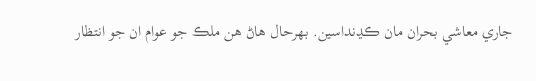جاري معاشي بحران مان ڪڍنداسين. بهرحال هاڻ هن ملڪ جو عوام ان جو انتظار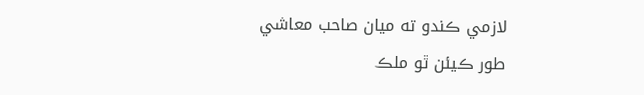لازمي ڪندو ته ميان صاحب معاشي طور ڪيئن ٿو ملڪ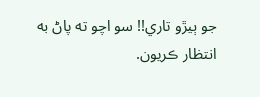جو ٻيڙو تاري!! سو اچو ته پاڻ به انتظار ڪريون.